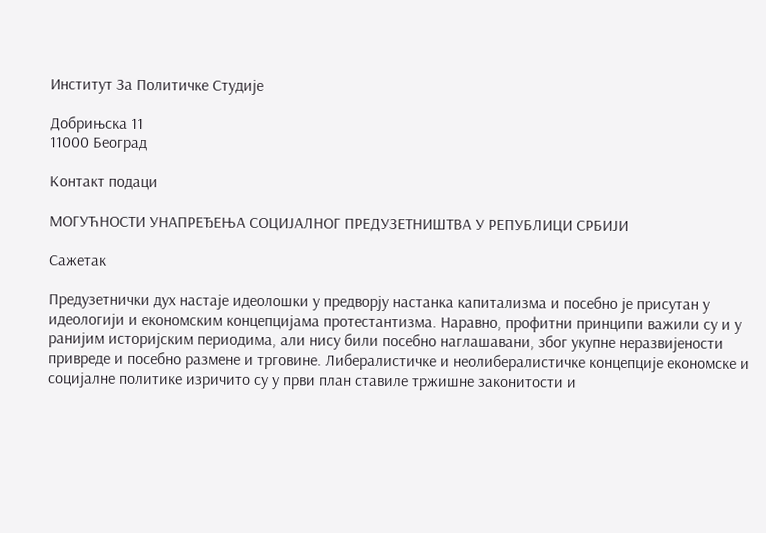Институт За Политичке Студије

Добрињска 11
11000 Београд

Контакт подаци

МОГУЋНОСТИ УНАПРЕЂЕЊА СОЦИЈАЛНОГ ПРЕДУЗЕТНИШТВА У РЕПУБЛИЦИ СРБИЈИ

Сажетак

Предузетнички дух настаје идеолошки у предворју настанка капитализма и посебно је присутан у идеологији и економским концепцијама протестантизма. Наравно, профитни принципи важили су и у ранијим историјским периодима, али нису били посебно наглашавани, због укупне неразвијености привреде и посебно размене и трговине. Либералистичке и неолибералистичке концепције економске и социјалне политике изричито су у први план ставиле тржишне законитости и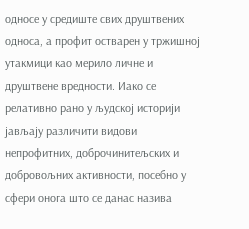односе у средиште свих друштвених односа, а профит остварен у тржишној утакмици као мерило личне и друштвене вредности. Иако се релативно рано у људској историји јављају различити видови непрофитних, доброчинитељских и добровољних активности, посебно у сфери онога што се данас назива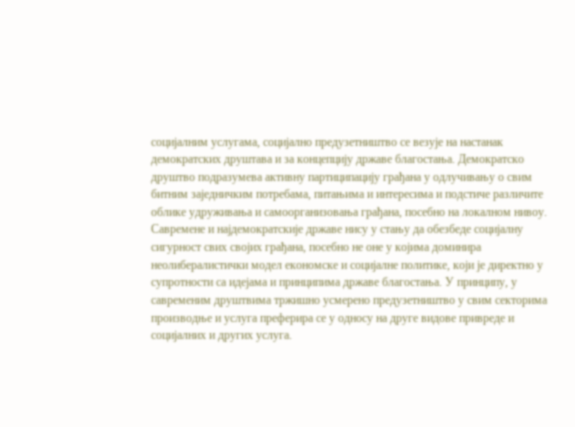социјалним услугама, социјално предузетништво се везује на настанак демократских друштава и за концепцију државе благостања. Демократско друштво подразумева активну партиципацију грађана у одлучивању о свим битним заједничким потребама, питањима и интересима и подстиче различите облике удруживања и самоорганизовања грађана, посебно на локалном нивоу. Савремене и најдемократскије државе нису у стању да обезбеде социјалну сигурност свих својих грађана, посебно не оне у којима доминира неолибералистички модел економске и социјалне политике, који је директно у супротности са идејама и принципима државе благостања. У принципу, у савременим друштвима тржишно усмерено предузетништво у свим секторима производње и услуга преферира се у односу на друге видове привреде и социјалних и других услуга.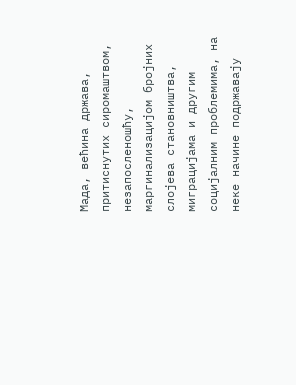Мада, већина држава, притиснутих сиромаштвом, незапосленошћу, маргинализацијом бројних слојева становништва, миграцијама и другим социјалним проблемима, на неке начине подржавају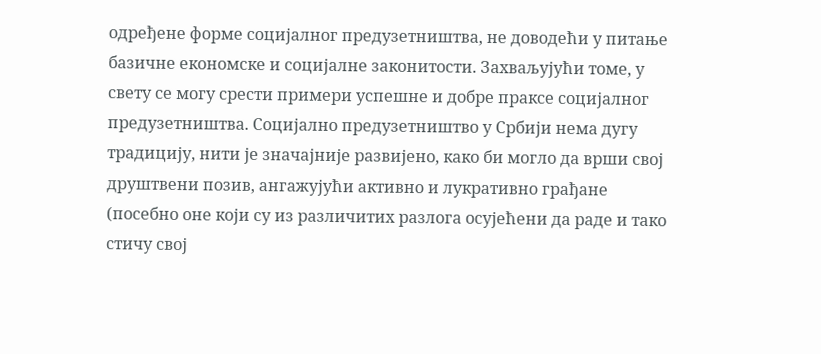одређене форме социјалног предузетништва, не доводећи у питање базичне економске и социјалне законитости. Захваљујући томе, у свету се могу срести примери успешне и добре праксе социјалног предузетништва. Социјално предузетништво у Србији нема дугу традицију, нити је значајније развијено, како би могло да врши свој друштвени позив, ангажујући активно и лукративно грађане (посебно оне који су из различитих разлога осујећени да раде и тако стичу свој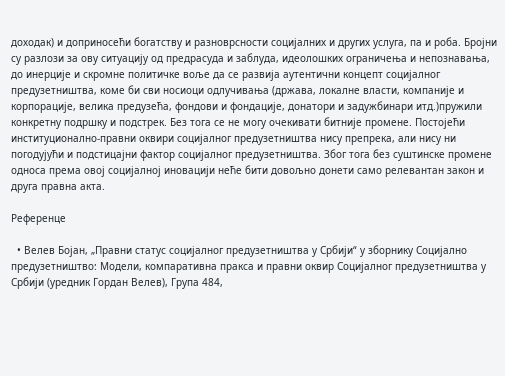доходак) и доприносећи богатству и разноврсности социјалних и других услуга, па и роба. Бројни су разлози за ову ситуацију од предрасуда и заблуда, идеолошких ограничења и непознавања, до инерције и скромне политичке воље да се развија аутентични концепт социјалног предузетништва, коме би сви носиоци одлучивања (држава, локалне власти, компаније и корпорације, велика предузећа, фондови и фондације, донатори и задужбинари итд.)пружили конкретну подршку и подстрек. Без тога се не могу очекивати битније промене. Постојећи институционално-правни оквири социјалног предузетништва нису препрека, али нису ни погодујући и подстицајни фактор социјалног предузетништва. Због тога без суштинске промене односа према овој социјалној иновацији неће бити довољно донети само релевантан закон и друга правна акта.

Референце

  • Велев Бојан, „Правни статус социјалног предузетништва у Србији“ у зборнику Социјално предузетништво: Модели, компаративна пракса и правни оквир Социјалног предузетништва у Србији (уредник Гордан Велев), Група 484,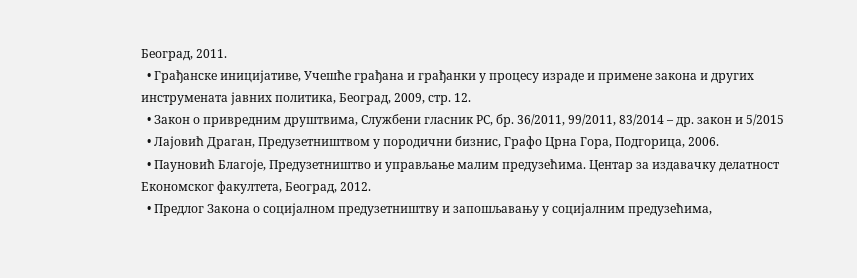Београд, 2011.
  • Грађанске иницијативе, Учешће грађана и грађанки у процесу израде и примене закона и других инструмената јавних политика, Београд, 2009, стр. 12.
  • Закон о привредним друштвима, Службени гласник РС, бр. 36/2011, 99/2011, 83/2014 – др. закон и 5/2015
  • Лајовић Драган, Предузетништвом у породични бизнис, Графо Црна Гора, Подгорица, 2006.
  • Пауновић Благоје, Предузетништво и управљање малим предузећима. Центар за издавачку делатност Економског факултета, Београд, 2012.
  • Предлог Закона о социјалном предузетништву и запошљавању у социјалним предузећима,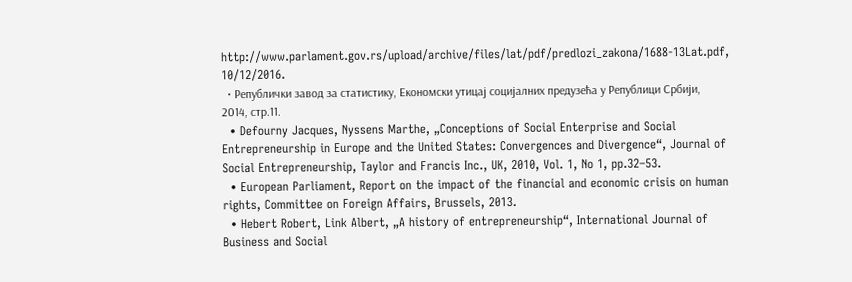http://www.parlament.gov.rs/upload/archive/files/lat/pdf/predlozi_zakona/1688-13Lat.pdf, 10/12/2016.
  • Републички завод за статистику, Економски утицај социјалних предузећа у Републици Србији, 2014, стр.11.
  • Defourny Jacques, Nyssens Marthe, „Conceptions of Social Enterprise and Social Entrepreneurship in Europe and the United States: Convergences and Divergence“, Journal of Social Entrepreneurship, Taylor and Francis Inc., UK, 2010, Vol. 1, No 1, pp.32–53.
  • European Parliament, Report on the impact of the financial and economic crisis on human rights, Committee on Foreign Affairs, Brussels, 2013.
  • Hebert Robert, Link Albert, „A history of entrepreneurship“, International Journal of Business and Social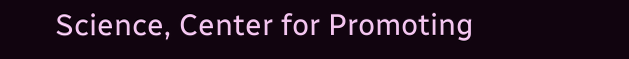Science, Center for Promoting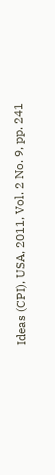Ideas (CPI), USA, 2011, Vol. 2 No. 9, pp. 241